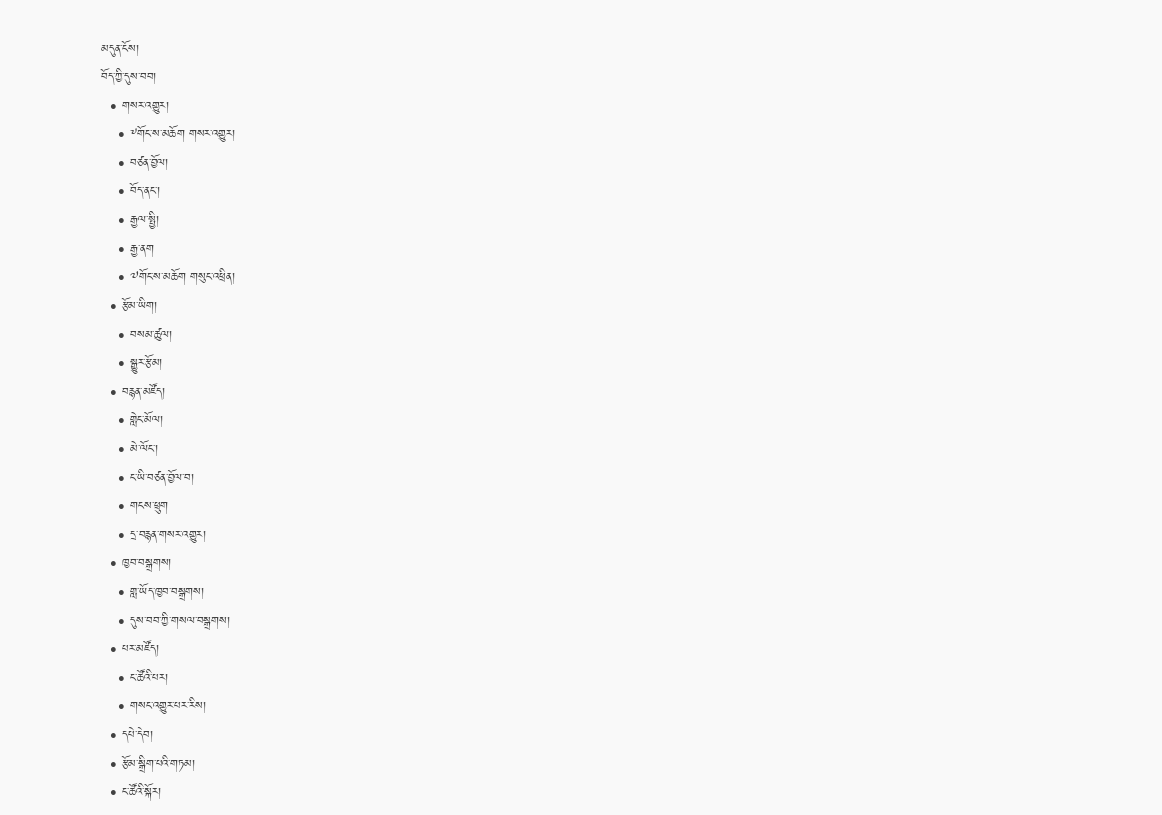མདུན་ངོས།
བོད་ཀྱི་དུས་བབ།
  • གསར་འགྱུར།
    • ༸གོང་ས་མཆོག གསར་འགྱུར།
    • བཙན་བྱོལ།
    • བོད་ནང་།
    • རྒྱལ་སྤྱི།
    • རྒྱ་ནག
    • ༧གོང་ས་མཆོག གསུང་འཕྲིན།
  • རྩོམ་ཡིག།
    • བསམ་ཚུལ།
    • སྒྱུར་རྩོམ།
  • བརྙན་མཛོད།
    • གླེང་མོལ།
    • མེ་ལོང་།
    • ང་ཡི་བཙན་བྱོལ་བ།
    • གངས་ཕྲུག
    • དྲ་བརྙན་གསར་འགྱུར།
  • ཁྱབ་བསྒྲགས།
    • གླ་ཡོད་ཁྱབ་བསྒྲགས།
    • དུས་བབ་ཀྱི་གསལ་བསྒྲགས།
  • པར་མཛོད།
    • ང་ཚོའི་པར།
    • གསང་འགྱུར་པར་རིས།
  • དཔེ་དེབ།
  • རྩོམ་སྒྲིག་པའི་གཏམ།
  • ང་ཚོའི་སྐོར།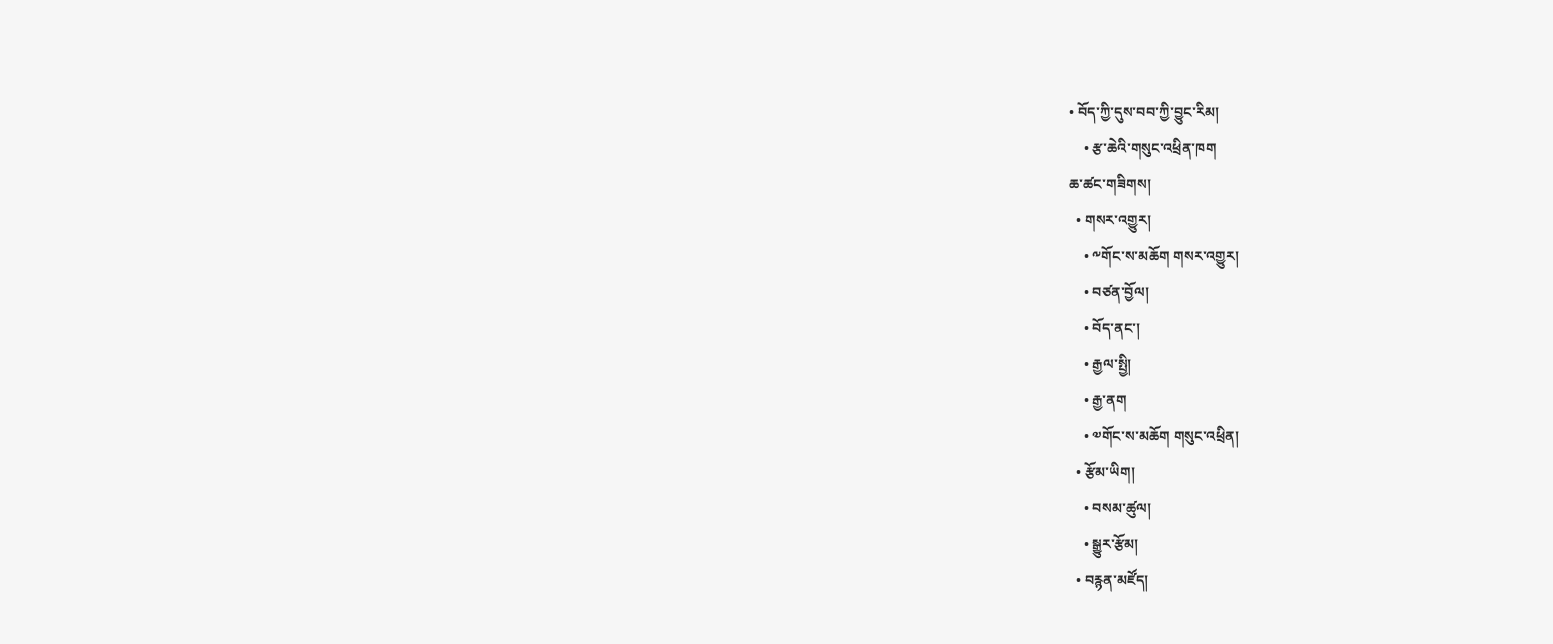• བོད་ཀྱི་དུས་བབ་ཀྱི་བྱུང་རིམ།
    • རྩ་ཆེའི་གསུང་འཕྲིན་ཁག
ཆ་ཚང་གཟིགས།
  • གསར་འགྱུར།
    • ༸གོང་ས་མཆོག གསར་འགྱུར།
    • བཙན་བྱོལ།
    • བོད་ནང་།
    • རྒྱལ་སྤྱི།
    • རྒྱ་ནག
    • ༧གོང་ས་མཆོག གསུང་འཕྲིན།
  • རྩོམ་ཡིག།
    • བསམ་ཚུལ།
    • སྒྱུར་རྩོམ།
  • བརྙན་མཛོད།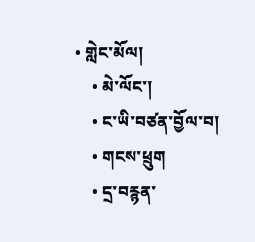• གླེང་མོལ།
    • མེ་ལོང་།
    • ང་ཡི་བཙན་བྱོལ་བ།
    • གངས་ཕྲུག
    • དྲ་བརྙན་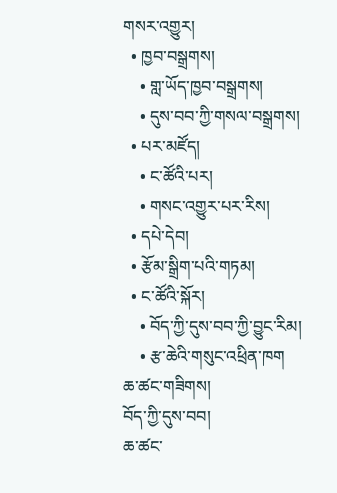གསར་འགྱུར།
  • ཁྱབ་བསྒྲགས།
    • གླ་ཡོད་ཁྱབ་བསྒྲགས།
    • དུས་བབ་ཀྱི་གསལ་བསྒྲགས།
  • པར་མཛོད།
    • ང་ཚོའི་པར།
    • གསང་འགྱུར་པར་རིས།
  • དཔེ་དེབ།
  • རྩོམ་སྒྲིག་པའི་གཏམ།
  • ང་ཚོའི་སྐོར།
    • བོད་ཀྱི་དུས་བབ་ཀྱི་བྱུང་རིམ།
    • རྩ་ཆེའི་གསུང་འཕྲིན་ཁག
ཆ་ཚང་གཟིགས།
བོད་ཀྱི་དུས་བབ།
ཆ་ཚང་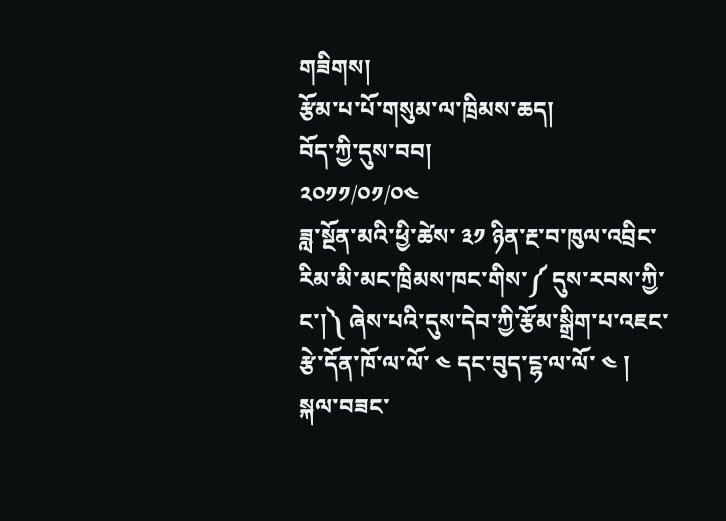གཟིགས།
རྩོམ་པ་པོ་གསུམ་ལ་ཁྲིམས་ཆད།
བོད་ཀྱི་དུས་བབ།
༢༠༡༡/༠༡/༠༤
ཟླ་སྔོན་མའི་ཕྱི་ཚེས་ ༣༡ ཉིན་རྔ་བ་ཁུལ་འབྲིང་རིམ་མི་མང་ཁྲིམས་ཁང་གིས་༼ དུས་རབས་ཀྱི་ང་།༽ ཞེས་པའི་དུས་དེབ་ཀྱི་རྩོམ་སྒྲིག་པ་འཇང་རྩེ་དོན་ཁོ་ལ་ལོ་ ༤ དང་བུད་ངྷ་ལ་ལོ་ ༤ ། སྐལ་བཟང་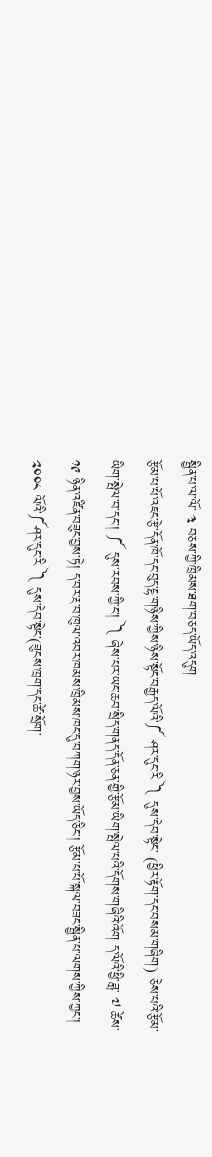སྦྱིན་པ་ལ་ལོ་ ༣ བཅས་ཀྱི་ཁྲིམས་ཐག་བཅད་ཡོད་འདུག
རྩོམ་པ་པོ་འཇང་རྩེ་དོན་ཁོ་དང་བུད་ངྷ་གཉིས་ཀྱིས་ཉིས་སྟོང་བརྒྱད་ལོའི་༼ ཤར་དུང་རི ༽ དུས་དེབ་སྟེང་ (ཕྱིར་རྟོག་དང་བསམ་གཞིག) ཅེས་པའི་རྩོམ་ཡིག་སྤེལ་བ་དང་། ༼ དུས་རབས་ཀྱི་ང་། ༽ ཞེས་པར་ཡང་ཆབ་སྲིད་གནད་དོན་ཅན་གྱི་རྩོམ་ཡིག་སྤེལ་པའི་དོགས་གཞིའི་འོག ད་ལོའི་ཕྱི་ཟླ་ ༧ ཚེས་ ༡༩ ཉིན་འཛིན་བཟུང་བྱས་ཏེ། ད་བར་རྔ་བ་ཁུལ་འབར་ཁམས་ཁྲིམས་ཁང་དུ་བཀག་ཉར་བྱས་ཡོད་ཅིང་། རྩོམ་པ་པོ་སྐལ་བཟང་སྦྱིན་པ་ལགས་ཀྱིས་ཀྱང་། ༢༠༠༨ ལོའི་༼ཤར་དུང་རི ༽ དུས་དེབ་སྟེང་(ཟུངས་ཁྲག་དང་ཚེ་སྲོག་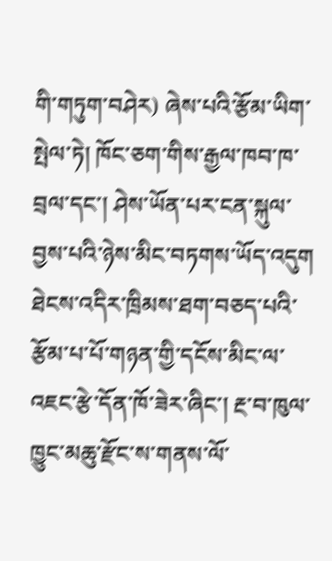གི་གཏུག་བཤེར) ཞེས་པའི་རྩོམ་ཡིག་སྤེལ་ཏེ། ཁོང་ཅག་གིས་རྒྱལ་ཁབ་ཁ་བྲལ་དང་། ཤེས་ཡོན་པར་ངན་སྐུལ་བྱས་པའི་ཉེས་མིང་བཏགས་ཡོད་འདུག
ཐེངས་འདིར་ཁྲིམས་ཐག་བཅད་པའི་རྩོམ་པ་པོ་གཉན་གྱི་དངོས་མིང་ལ་འཇང་རྩེ་དོན་ཁོ་ཟེར་ཞིང་། རྔ་བ་ཁུལ་ཁྱུང་མཆུ་རྫོང་ས་གནས་ལོ་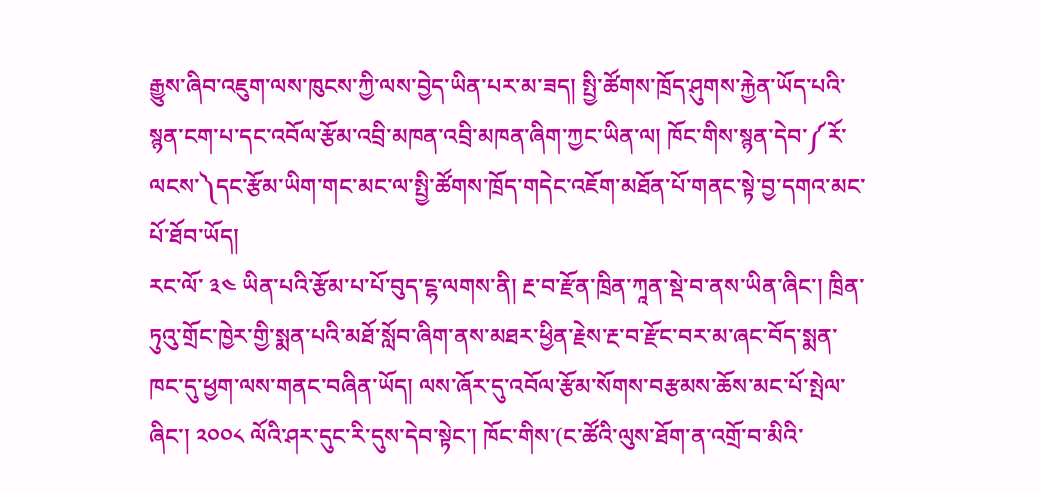རྒྱུས་ཞིབ་འཇུག་ལས་ཁུངས་ཀྱི་ལས་བྱེད་ཡིན་པར་མ་ཟད། སྤྱི་ཚོགས་ཁྲོད་ཤུགས་རྐྱེན་ཡོད་པའི་སྙན་ངག་པ་དང་འབོལ་རྩོམ་འབྲི་མཁན་འབྲི་མཁན་ཞིག་ཀྱང་ཡིན་ལ། ཁོང་གིས་སྙན་དེབ་༼རོ་ལངས་༽དང་རྩོམ་ཡིག་གང་མང་ལ་སྤྱི་ཚོགས་ཁྲོད་གདེང་འཇོག་མཐོན་པོ་གནང་སྟེ་བྱ་དགའ་མང་པོ་ཐོབ་ཡོད།
རང་ལོ་ ༣༤ ཡིན་པའི་རྩོམ་པ་པོ་བུད་ངྷ་ལགས་ནི། རྔ་བ་རྫོན་ཁྲིན་ཀཱན་སྡེ་བ་ནས་ཡིན་ཞིང་། ཁྲིན་ཏུའུ་གྲོང་ཁྱེར་གྱི་སྨན་པའི་མཐོ་སློབ་ཞིག་ནས་མཐར་ཕྱིན་རྗེས་རྔ་བ་རྫོང་བར་མ་ཞང་བོད་སྨན་ཁང་དུ་ཕྱག་ལས་གནང་བཞིན་ཡོད། ལས་ཞོར་དུ་འབོལ་རྩོམ་སོགས་བརྩམས་ཆོས་མང་པོ་སྤེལ་ཞིང་། ༢༠༠༨ ལོའི་ཤར་དུང་རི་དུས་དེབ་སྟེང་། ཁོང་གིས་(ང་ཚོའི་ལུས་ཐོག་ན་འགྲོ་བ་མིའི་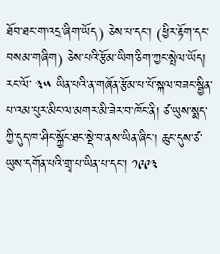ཐོབ་ཐང་ག་འདྲ་ཞིག་ཡོད) ཅེས་པ་དང་། (ཕྱིར་རྟོག་དང་བསམ་གཞིག) ཅེས་པའི་རྩོམ་ཡིག་ཅིག་ཀྱང་སྤེལ་ཡོད།
རང་ལོ་ ༣༥ ཡིན་པའི་ན་གཞོན་རྩོམ་པ་པོ་སྐལ་བཟང་སྦྱིན་པ་འམ་པུར་མིང་ལ་མགར་མི་ཟེར་བ་ཁོང་ནི། ཙ་ཡུས་སྨད་ཀྱི་དུད་ཁ་ཤིང་སྐྱོང་ཐང་སྡེ་བ་ནས་ཡིན་ཞིང། ཆུང་དུས་ཙ་ཡུས་དགོན་པའི་གྲྭ་པ་ཡིན་པ་དང་། ༡༩༩༣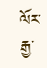ལོར་རྒྱ་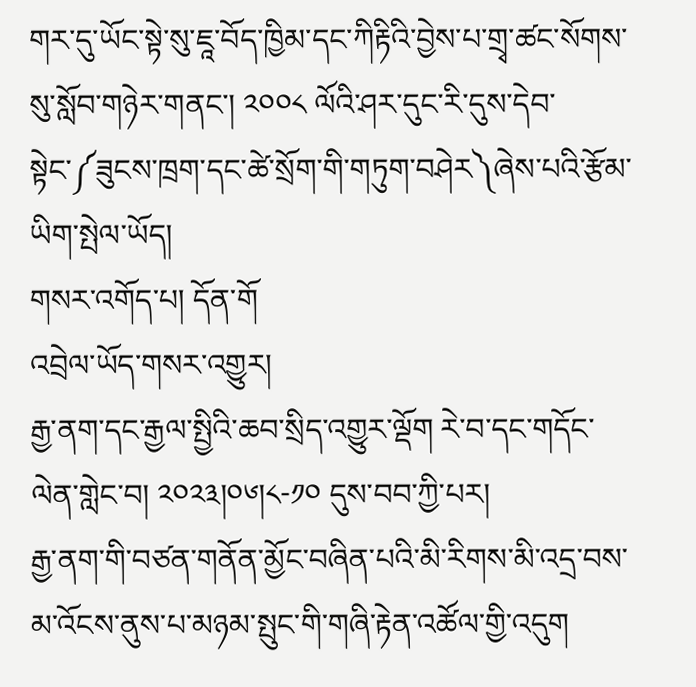གར་དུ་ཡོང་སྟེ་སུ་ཇཱ་བོད་ཁྱིམ་དང་ཀིརྟིའི་བྱེས་པ་གྲྭ་ཚང་སོགས་སུ་སློབ་གཉེར་གནང་། ༢༠༠༨ ལོའི་ཤར་དུང་རི་དུས་དེབ་སྟེང་༼ཟུངས་ཁྲག་དང་ཚེ་སྲོག་གི་གཏུག་བཤེར༽ཞེས་པའི་རྩོམ་ཡིག་སྤེལ་ཡོད།
གསར་འགོད་པ། དོན་གོ
འབྲེལ་ཡོད་གསར་འགྱུར།
རྒྱ་ནག་དང་རྒྱལ་སྤྱིའི་ཆབ་སྲིད་འགྱུར་ལྡོག རེ་བ་དང་གདོང་ལེན་གླེང་བ། ༢༠༢༣།༠༦།༨-༡༠ དུས་བབ་ཀྱི་པར།
རྒྱ་ནག་གི་བཙན་གནོན་མྱོང་བཞིན་པའི་མི་རིགས་མི་འདྲ་བས་མ་འོངས་ནུས་པ་མཉམ་སྤུང་གི་གཞི་རྟེན་འཚོལ་གྱི་འདུག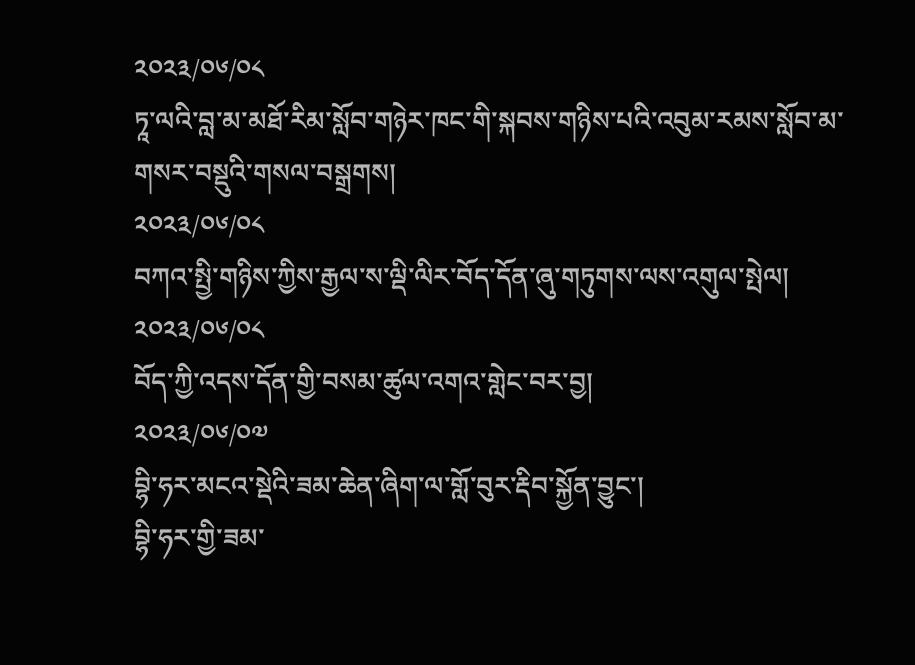༢༠༢༣/༠༦/༠༨
ཏཱ་ལའི་བླ་མ་མཐོ་རིམ་སློབ་གཉེར་ཁང་གི་སྐབས་གཉིས་པའི་འབུམ་རམས་སློབ་མ་གསར་བསྡུའི་གསལ་བསྒྲགས།
༢༠༢༣/༠༦/༠༨
བཀའ་སྤྱི་གཉིས་ཀྱིས་རྒྱལ་ས་ལྡི་ལིར་བོད་དོན་ཞུ་གཏུགས་ལས་འགུལ་སྤེལ།
༢༠༢༣/༠༦/༠༨
བོད་ཀྱི་འདས་དོན་གྱི་བསམ་ཚུལ་འགའ་གླེང་བར་བྱ།
༢༠༢༣/༠༦/༠༧
བྷི་ཧར་མངའ་སྡེའི་ཟམ་ཆེན་ཞིག་ལ་གློ་བུར་རྡིབ་སྐྱོན་བྱུང་།
བྷི་ཧར་གྱི་ཟམ་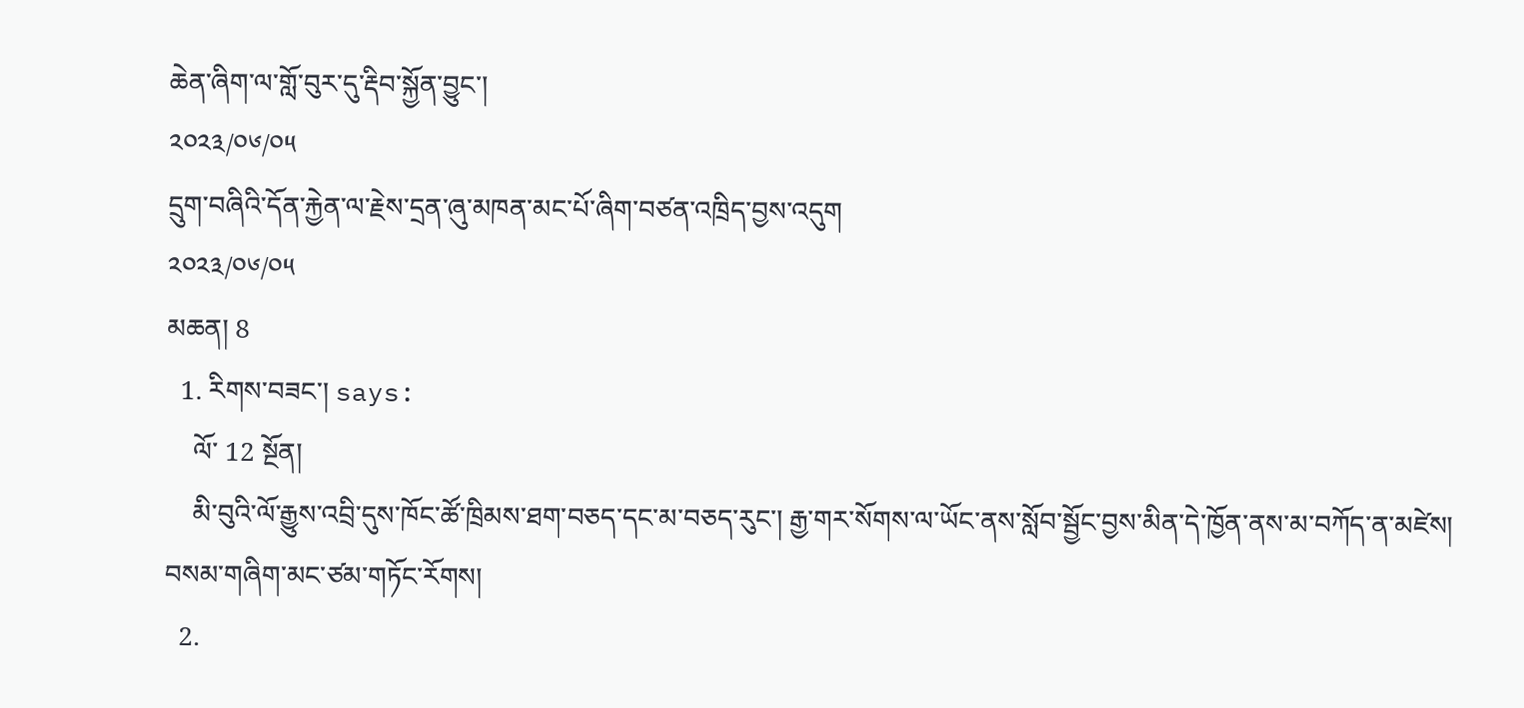ཆེན་ཞིག་ལ་གློ་བུར་དུ་རྡིབ་སྐྱོན་བྱུང་།
༢༠༢༣/༠༦/༠༥
དྲུག་བཞིའི་དོན་རྐྱེན་ལ་རྗེས་དྲན་ཞུ་མཁན་མང་པོ་ཞིག་བཙན་འཁྲིད་བྱས་འདུག
༢༠༢༣/༠༦/༠༥
མཆན། 8
  1. རིགས་བཟང་། says:
    ལོ་ 12 སྔོན།
    མི་བུའི་ལོ་རྒྱུས་འབྲི་དུས་ཁོང་ཚོ་ཁྲིམས་ཐག་བཅད་དང་མ་བཅད་རུང་། རྒྱ་གར་སོགས་ལ་ཡོང་ནས་སློབ་སྦྱོང་བྱས་མིན་དེ་ཁྱོན་ནས་མ་བཀོད་ན་མཛེས། བསམ་གཞིག་མང་ཙམ་གཏོང་རོགས།
  2.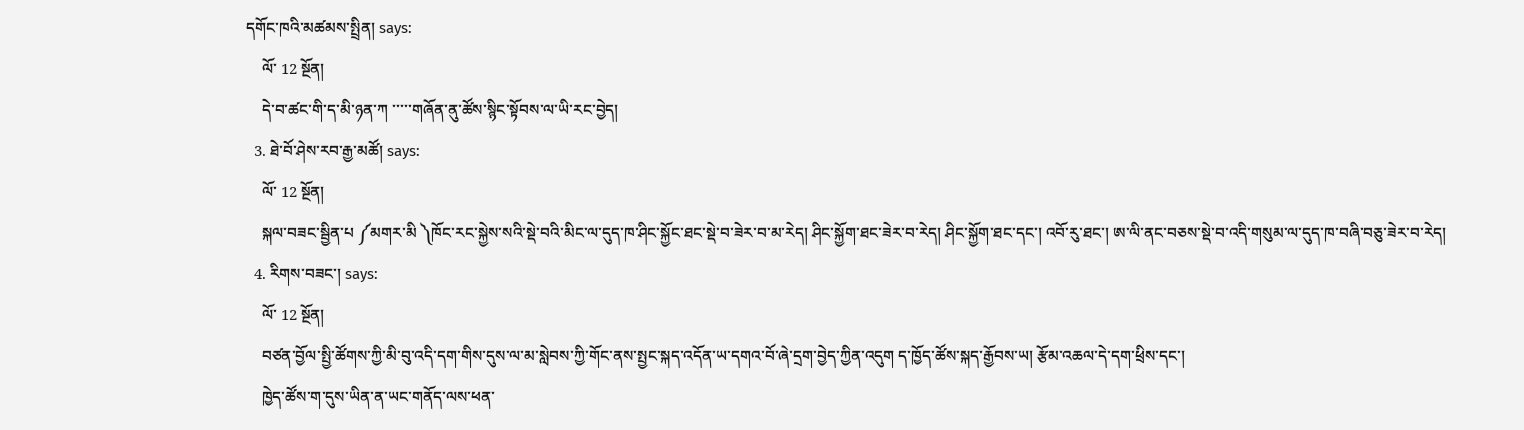དགོང་ཁའི་མཚམས་སྤྲིན། says:
    ལོ་ 12 སྔོན།
    དེ་བ་ཚང་གི་ད་མི་ཉན་ཀ ་་་་་གཞོན་ནུ་ཚོས་སྙིང་སྟོབས་ལ་ཡི་རང་བྱེད།
  3. ཐེ་བོ་ཤེས་རབ་རྒྱ་མཚོ། says:
    ལོ་ 12 སྔོན།
    སྐལ་བཟང་སྦྱིན་པ ༼མགར་མི ༽ཁོང་རང་སྐྱེས་སའི་སྡེ་བའི་མིང་ལ་དུད་ཁ་ཤིང་སྐྱོང་ཐང་སྡེ་བ་ཟེར་བ་མ་རེད། ཤིང་སྐྱོག་ཐང་ཟེར་བ་རེད། ཤིང་སྐྱོག་ཐང་དང་། འབོ་རུ་ཐང་། ཨ་ལི་ནང་བཅས་སྡེ་བ་འདི་གསུམ་ལ་དུད་ཁ་བཞི་བཅུ་ཟེར་བ་རེད།
  4. རིགས་བཟང་། says:
    ལོ་ 12 སྔོན།
    བཙན་བྱོལ་སྤྱི་ཚོགས་ཀྱི་མི་བུ་འདི་དག་གིས་དུས་ལ་མ་སླེབས་ཀྱི་གོང་ནས་སྤྱང་སྐད་འདོན་ཡ་དགའ་བོ་ཞེ་དྲག་བྱེད་ཀྱིན་འདུག ད་ཁྱོད་ཚོས་སྐད་རྒྱོབས་ཡ། རྩོམ་འཆལ་དེ་དག་ཕྲིས་དང་།
    ཁྱེད་ཚོས་ག་དུས་ཡིན་ན་ཡང་གནོད་ལས་ཕན་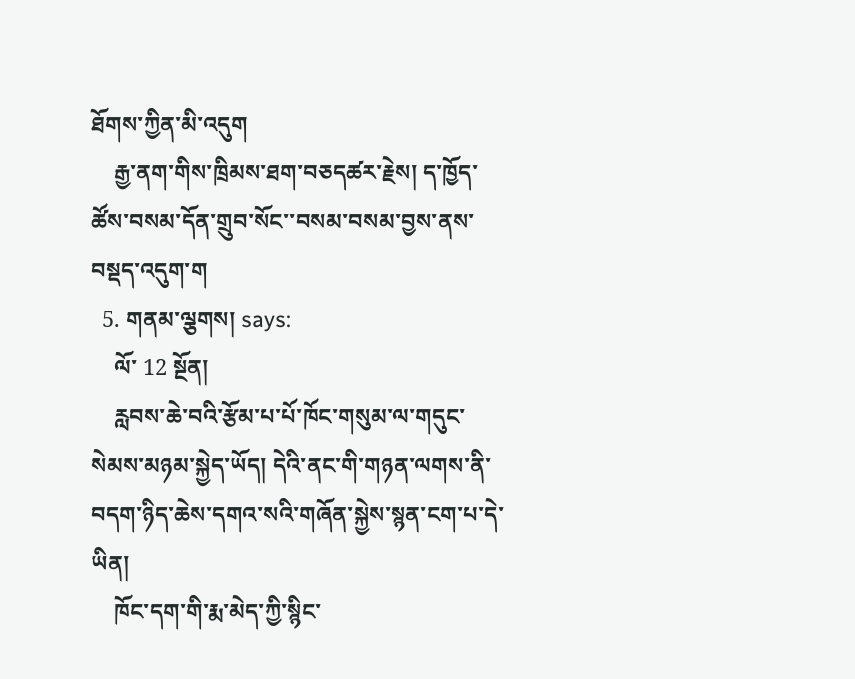ཐོགས་ཀྱིན་མི་འདུག
    རྒྱ་ནག་གིས་ཁྲིམས་ཐག་བཅདཚར་རྗེས། ད་ཁྱོད་ཚོས་བསམ་དོན་གྲུབ་སོང་་བསམ་བསམ་བྱས་ནས་བསྡད་འདུག་ག
  5. གནམ་ལྕགས། says:
    ལོ་ 12 སྔོན།
    རླབས་ཆེ་བའི་རྩོམ་པ་པོ་ཁོང་གསུམ་ལ་གདུང་སེམས་མཉམ་སྐྱེད་ཡོད། དེའི་ནང་གི་གཉན་ལགས་ནི་བདག་ཉིད་ཆེས་དགའ་སའི་གཞོན་སྐྱེས་སྙན་ངག་པ་དེ་ཡིན།
    ཁོང་དག་གི་རྨ་མེད་ཀྱི་སྙིང་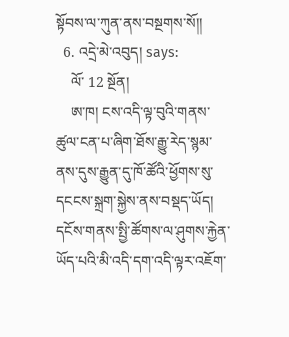སྟོབས་ལ་ཀུན་ནས་བསྔགས་སོ།།
  6. འདྲེ་མེ་འབུད། says:
    ལོ་ 12 སྔོན།
    ཨ་ཁ། ངས་འདི་ལྟ་བུའི་གནས་ཚུལ་ངན་པ་ཞིག་ཐོས་རྒྱུ་རེད་སྙམ་ནས་དུས་རྒྱུན་དུ་ཁོ་ཚོའི་ཕྱོགས་སུ་དངངས་སྐྲག་སྐྱེས་ནས་བསྡད་ཡོད། དངོས་གནས་སྤྱི་ཚོགས་ལ་ཤུགས་རྐྱེན་ཡོད་པའི་མི་འདི་དག་འདི་ལྟར་འཇོག་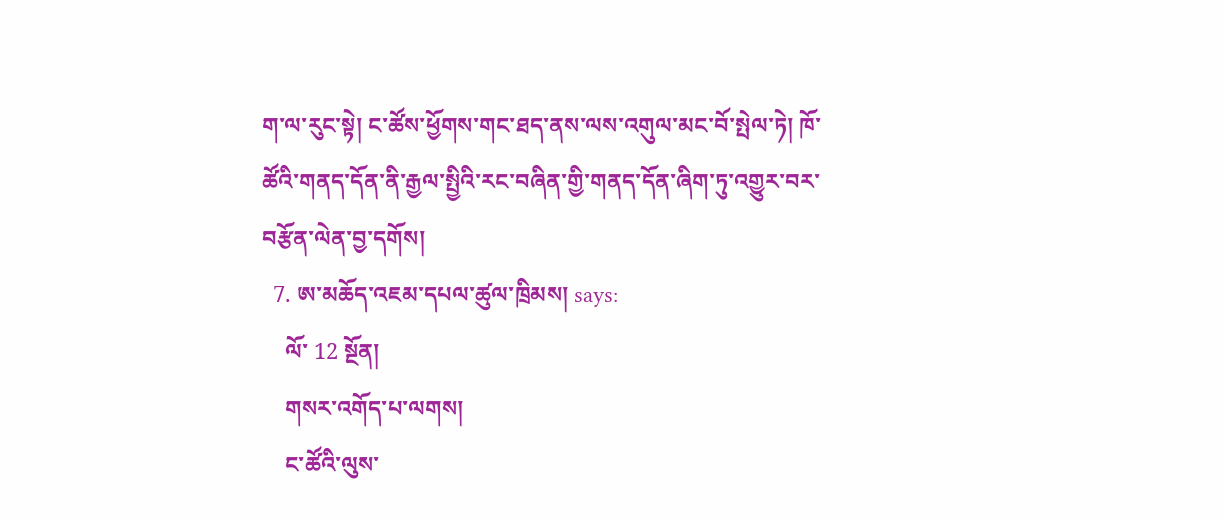ག་ལ་རུང་སྟེ། ང་ཚོས་ཕྱོགས་གང་ཐད་ནས་ལས་འགུལ་མང་བོ་སྤེལ་ཏེ། ཁོ་ཚོའི་གནད་དོན་ནི་རྒྱལ་སྤྱིའི་རང་བཞིན་གྱི་གནད་དོན་ཞིག་ཏུ་འགྱུར་བར་བརྩོན་ལེན་བྱ་དགོས།
  7. ཨ་མཆོད་འཇམ་དཔལ་ཚུལ་ཁྲིམས། says:
    ལོ་ 12 སྔོན།
    གསར་འགོད་པ་ལགས།
    ང་ཚོའི་ལུས་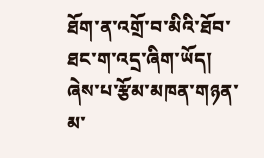ཐོག་ན་འགྲོ་བ་མིའི་ཐོབ་ཐང་ག་འདྲ་ཞིག་ཡོད། ཞེས་པ་རྩོམ་མཁན་གཉན་མ་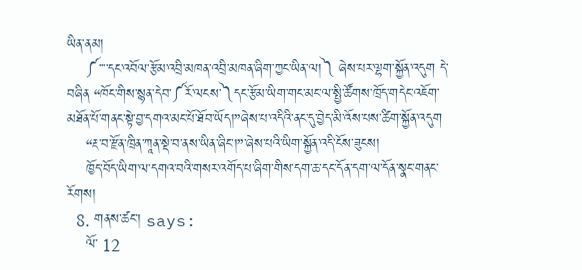ཡིན་ནམ།
    ༼་་་་དང་འབོལ་རྩོམ་འབྲི་མཁན་འབྲི་མཁན་ཞིག་ཀྱང་ཡིན་ལ།༽ ཞེས་པར་ལྷག་སྐྱོན་འདུག དེ་བཞིན “ཁོང་གིས་སྙན་དེབ་༼རོ་ལངས་༽དང་རྩོམ་ཡིག་གང་མང་ལ་སྤྱི་ཚོགས་ཁྲོད་གདེང་འཇོག་མཐོན་པོ་གནང་སྟེ་བྱ་དགའ་མང་པོ་ཐོབ་ཡོད།”ཞེས་པ་འདིའི་ནང་དུ་བྱེད་མི་འོས་པས་ཚིག་སྐྱོན་འདུག
    “རྔ་བ་རྫོན་ཁྲིན་ཀཱན་སྡེ་བ་ནས་ཡིན་ཞིང་།”་ཞེས་པའི་ཡིག་སྐྱོན་འདི་ངོས་ཟུངས།
    ཁྱོད་བོད་ཡིག་ལ་དགའ་བའི་གསར་འགོད་པ་ཞིག་གིས་དག་ཆ་དང་དོན་དག་ལ་དོན་སྣང་གནང་རོགས།
  8. གནས་ཚང་། says:
    ལོ་ 12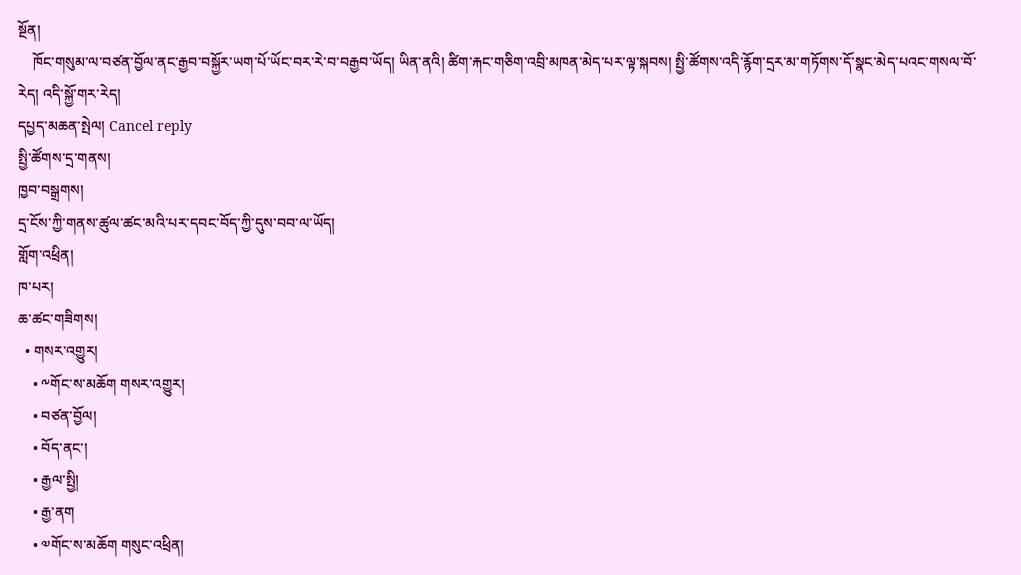སྔོན།
    ཁོང་གསུམ་ལ་བཙན་བྱོལ་ནང་རྒྱབ་བསྐྱོར་ཡག་པོ་ཡོང་བར་རེ་བ་བརྒྱབ་ཡོད། ཡིན་ནའི། ཚིག་རྐང་གཅིག་འབྲི་མཁན་མེད་པར་ལྟ་སྐབས། སྤྱི་ཚོགས་འདི་རྙོག་དྲར་མ་གཏོགས་དོ་སྣང་མེད་པའང་གསལ་བོ་རེད། འདི་སྐྱོ་གར་རེད།
དཔྱད་མཆན་སྤེལ། Cancel reply
སྤྱི་ཚོགས་དྲ་གནས།
ཁྱབ་བསྒྲགས།
དྲ་ངོས་ཀྱི་གནས་ཚུལ་ཚང་མའི་པར་དབང་བོད་ཀྱི་དུས་བབ་ལ་ཡོད།
གློག་འཕྲིན།
ཁ་པར།
ཆ་ཚང་གཟིགས།
  • གསར་འགྱུར།
    • ༸གོང་ས་མཆོག གསར་འགྱུར།
    • བཙན་བྱོལ།
    • བོད་ནང་།
    • རྒྱལ་སྤྱི།
    • རྒྱ་ནག
    • ༧གོང་ས་མཆོག གསུང་འཕྲིན།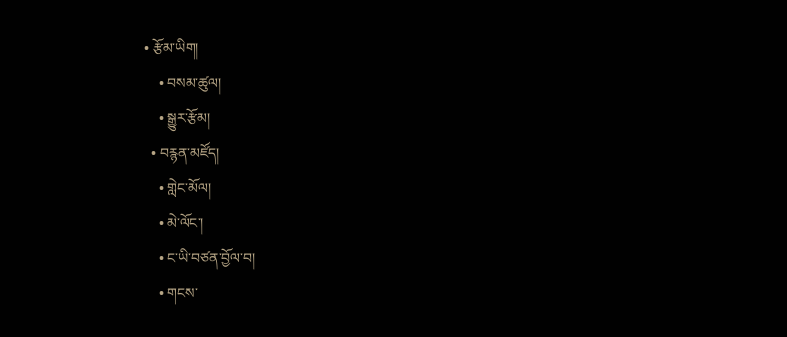• རྩོམ་ཡིག།
    • བསམ་ཚུལ།
    • སྒྱུར་རྩོམ།
  • བརྙན་མཛོད།
    • གླེང་མོལ།
    • མེ་ལོང་།
    • ང་ཡི་བཙན་བྱོལ་བ།
    • གངས་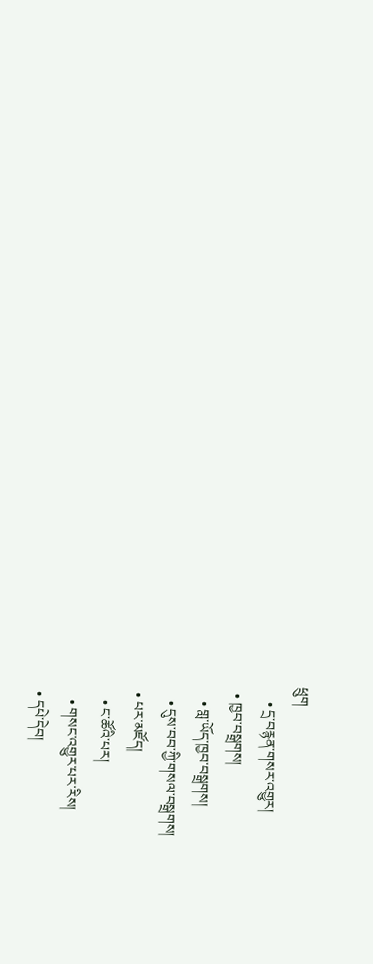ཕྲུག
    • དྲ་བརྙན་གསར་འགྱུར།
  • ཁྱབ་བསྒྲགས།
    • གླ་ཡོད་ཁྱབ་བསྒྲགས།
    • དུས་བབ་ཀྱི་གསལ་བསྒྲགས།
  • པར་མཛོད།
    • ང་ཚོའི་པར།
    • གསང་འགྱུར་པར་རིས།
  • དཔེ་དེབ།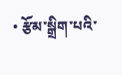• རྩོམ་སྒྲིག་པའི་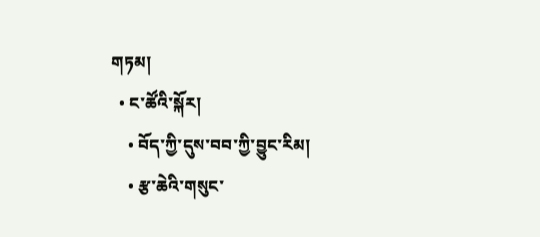གཏམ།
  • ང་ཚོའི་སྐོར།
    • བོད་ཀྱི་དུས་བབ་ཀྱི་བྱུང་རིམ།
    • རྩ་ཆེའི་གསུང་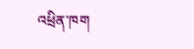འཕྲིན་ཁག